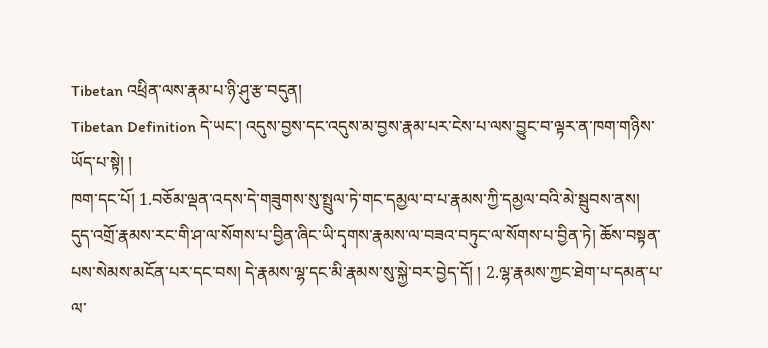Tibetan འཕྲིན་ལས་རྣམ་པ་ཉི་ཤུ་རྩ་བདུན།
Tibetan Definition དེ་ཡང་། འདུས་བྱས་དང་འདུས་མ་བྱས་རྣམ་པར་ངེས་པ་ལས་བྱུང་བ་ལྟར་ན་ཁག་གཉིས་ཡོད་པ་སྟེ། །
ཁག་དང་པོ། 1.བཅོམ་ལྡན་འདས་དེ་གཟུགས་སུ་སྤྲུལ་ཏེ་གང་དམྱལ་བ་པ་རྣམས་ཀྱི་དམྱལ་བའི་མེ་སྦུབས་ནས། དུད་འགྲོ་རྣམས་རང་གི་ཤ་ལ་སོགས་པ་བྱིན་ཞིང་ཡི་དྭགས་རྣམས་ལ་བཟའ་བཏུང་ལ་སོགས་པ་བྱིན་ཏེ། ཆོས་བསྟན་པས་སེམས་མངོན་པར་དང་བས། དེ་རྣམས་ལྷ་དང་མི་རྣམས་སུ་སྐྱེ་བར་བྱེད་དོ། ། 2.ལྷ་རྣམས་ཀྱང་ཐེག་པ་དམན་པ་ལ་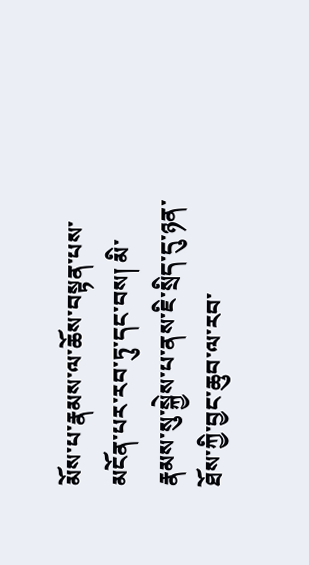མོས་པ་རྣམས་ལ་ཆོས་བསྟན་པས་མངོན་པར་རབ་ཏུ་དང་བས། མི་རྣམས་སུ་སྐྱེས་པ་ནས་ཇི་སྲིད་དུ་ཉན་ཐོས་ཀྱི་བྱང་ཆུབ་ལ་རབ་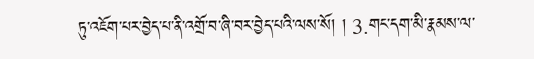ཏུ་འཇོག་པར་བྱེད་པ་ནི་འགྲོ་བ་ཞི་བར་བྱེད་པའི་ལས་སོ། ། 3.གང་དག་མི་རྣམས་ལ་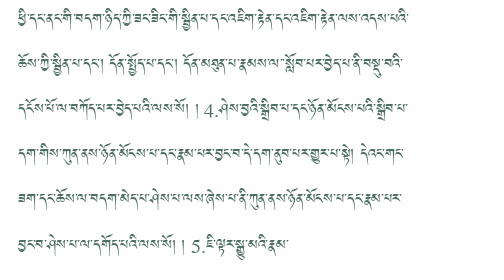ཕྱི་དང་ནང་གི་བདག་ཉིད་ཀྱི་ཟང་ཟིང་གི་སྦྱིན་པ་དང་འཇིག་རྟེན་དང་འཇིག་རྟེན་ལས་འདས་པའི་ཆོས་ཀྱི་སྦྱིན་པ་དང་། དོན་སྤྱོད་པ་དང་། དོན་མཐུན་པ་རྣམས་ལ་་སློབ་པར་བྱེད་པ་ནི་བསྡུ་བའི་དངོས་པོ་ལ་བཀོད་པར་བྱེད་པའི་ལས་སོ། ། 4.ཤེས་བྱའི་སྒྲིབ་པ་དང་ཉོན་མོངས་པའི་སྒྲིབ་པ་དག་གིས་ཀུན་ནས་ཉོན་མོངས་པ་དང་རྣམ་པར་བྱང་བ་དེ་དག་ནུབ་པར་གྱུར་པ་སྟེ། དེའང་གང་ཟག་དང་ཆོས་ལ་བདག་མེད་པ་ཤེས་པ་ལས་ཞེས་པ་ནི་ཀུན་ནས་ཉོན་མོངས་པ་དང་རྣམ་པར་བྱང་བ་ཤེས་པ་ལ་དགོད་པའི་ལས་སོ། ། 5.ཇི་ལྟར་སྒྱུ་མའི་རྣམ་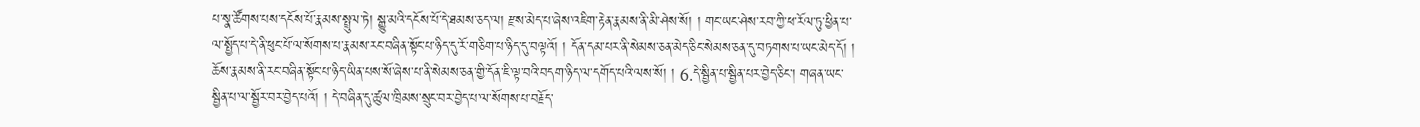པ་སྣ་ཚོགས་པས་དངོས་པོ་རྣམས་སྤྲུལ་ཏེ། སྒྱུ་མའི་དངོས་པོ་དེ་ཐམས་ཅད་ལ། རྫས་མེད་པ་ཞེས་འཇིག་རྟེན་རྣམས་ནི་མི་ཤེས་སོ། ། གང་ཡང་ཤེས་རབ་ཀྱི་ཕ་རོལ་ཏུ་ཕྱིན་པ་ལ་སྤྱོད་པ་དེ་ནི་ཕུང་པོ་ལ་སོགས་པ་རྣམས་རང་བཞིན་སྟོང་པ་ཉིད་དུ་རོ་གཅིག་པ་ཉིད་དུ་བལྟའོ། ། དོན་དམ་པར་ནི་སེམས་ཅན་མེད་ཅིང་སེམས་ཅན་དུ་བཏགས་པ་ཡང་མེད་དོ། ། ཆོས་རྣམས་ནི་རང་བཞིན་སྟོང་པ་ཉིད་ཡིན་པས་སོ་ཞེས་པ་ནི་སེམས་ཅན་གྱི་དོན་ཇི་ལྟ་བའི་བདག་ཉིད་ལ་དགོད་པའི་ལས་སོ། ། 6.དེ་སྦྱིན་པ་སྦྱིན་པར་བྱེད་ཅིང་། གཞན་ཡང་སྦྱིན་པ་ལ་སྦྱོར་བར་བྱེད་པའོ། ། དེ་བཞིན་དུ་ཚུལ་ཁྲིམས་སྲུང་བར་བྱེད་པ་ལ་སོགས་པ་བརྗོད་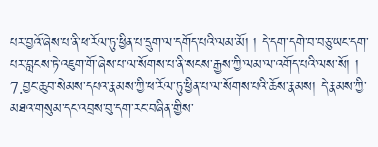པར་བྱའོ་ཞེས་པ་ནི་ཕ་རོལ་ཏུ་ཕྱིན་པ་དྲུག་ལ་དགོད་པའི་ལམ་མོ། ། དེ་དག་དགེ་བ་བཅུ་ཡང་དག་པར་བླངས་ཏེ་འཇུག་གོ་ཞེས་པ་ལ་སོགས་པ་ནི་སངས་རྒྱས་ཀྱི་ལམ་ལ་འགོད་པའི་ལས་སོ། ། 7.བྱང་ཆུབ་སེམས་དཔའ་རྣམས་ཀྱི་ཕ་རོལ་ཏུ་ཕྱིན་པ་ལ་སོགས་པའི་ཆོས་རྣམས། དེ་རྣམས་ཀྱི་མཐའ་གསུམ་དང་འབྲས་བུ་དག་རང་བཞིན་གྱིས་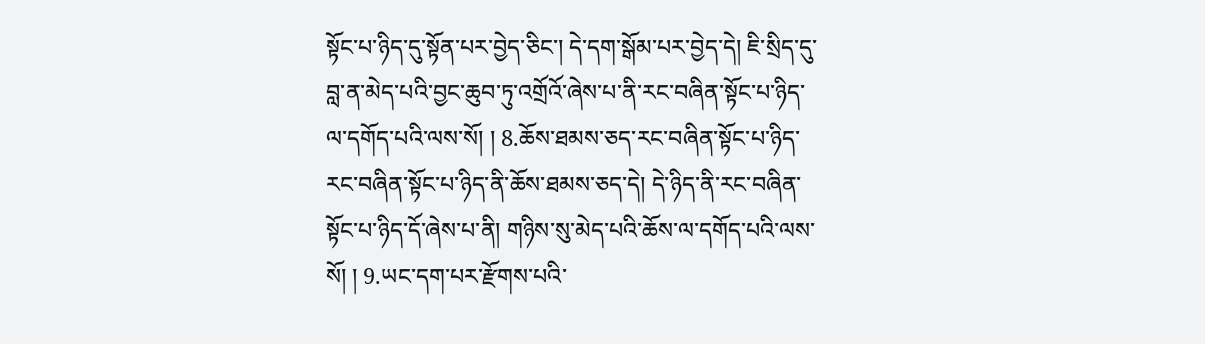སྟོང་པ་ཉིད་དུ་སྟོན་པར་བྱེད་ཅིང་། དེ་དག་སྒོམ་པར་བྱེད་དེ། ཇི་སྲིད་དུ་བླ་ན་མེད་པའི་བྱང་ཆུབ་ཏུ་འགྲོའོ་ཞེས་པ་ནི་རང་བཞིན་སྟོང་པ་ཉིད་ལ་དགོད་པའི་ལས་སོ། ། 8.ཆོས་ཐམས་ཅད་རང་བཞིན་སྟོང་པ་ཉིད་རང་བཞིན་སྟོང་པ་ཉིད་ནི་ཆོས་ཐམས་ཅད་དེ། དེ་ཉིད་ནི་རང་བཞིན་སྟོང་པ་ཉིད་དོ་ཞེས་པ་ནི། གཉིས་སུ་མེད་པའི་ཆོས་ལ་དགོད་པའི་ལས་སོ། ། 9.ཡང་དག་པར་རྫོགས་པའི་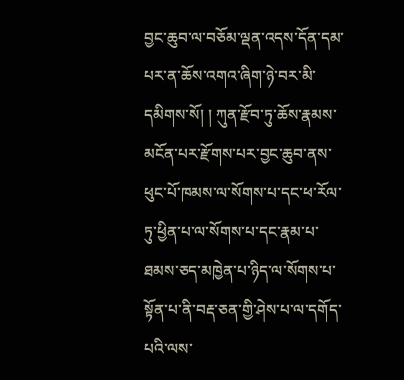བྱང་ཆུབ་ལ་བཅོམ་ལྡན་འདས་དོན་དམ་པར་ན་ཆོས་འགའ་ཞིག་ཉེ་བར་མི་དམིགས་སོ། ། ཀུན་རྫོབ་ཏུ་ཆོས་རྣམས་མངོན་པར་རྫོགས་པར་བྱང་ཆུབ་ནས་ཕུང་པོ་ཁམས་ལ་སོགས་པ་དང་ཕ་རོལ་ཏུ་ཕྱིན་པ་ལ་སོགས་པ་དང་རྣམ་པ་ཐམས་ཅད་མཁྱེན་པ་ཉིད་ལ་སོགས་པ་སྟོན་པ་ནི་བརྡ་ཅན་གྱི་ཤེས་པ་ལ་དགོད་པའི་ལས་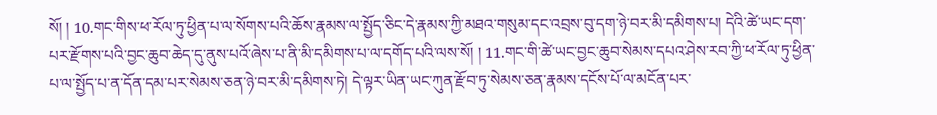སོ། ། 10.གང་གིས་ཕ་རོལ་ཏུ་ཕྱིན་པ་ལ་སོགས་པའི་ཆོས་རྣམས་ལ་སྤྱོད་ཅིང་དེ་རྣམས་ཀྱི་མཐའ་གསུམ་དང་འབྲས་བུ་དག་ཉེ་བར་མི་དམིགས་པ། དེའི་ཚེ་ཡང་དག་པར་རྫོགས་པའི་བྱང་ཆུབ་ཆེད་དུ་ནུས་པའོ་ཞེས་པ་ནི་མི་དམིགས་པ་ལ་དགོད་པའི་ལས་སོ། ། 11.གང་གི་ཚེ་ཡང་བྱང་ཆུབ་སེམས་དཔའ་ཤེས་རབ་ཀྱི་ཕ་རོལ་ཏུ་ཕྱིན་པ་ལ་སྤྱོད་པ་ན་དོན་དམ་པར་སེམས་ཅན་ཉེ་བར་མི་དམིགས་ཏེ། དེ་ལྟར་ཡིན་ཡང་ཀུན་རྫོབ་ཏུ་སེམས་ཅན་རྣམས་དངོས་པོ་ལ་མངོན་པར་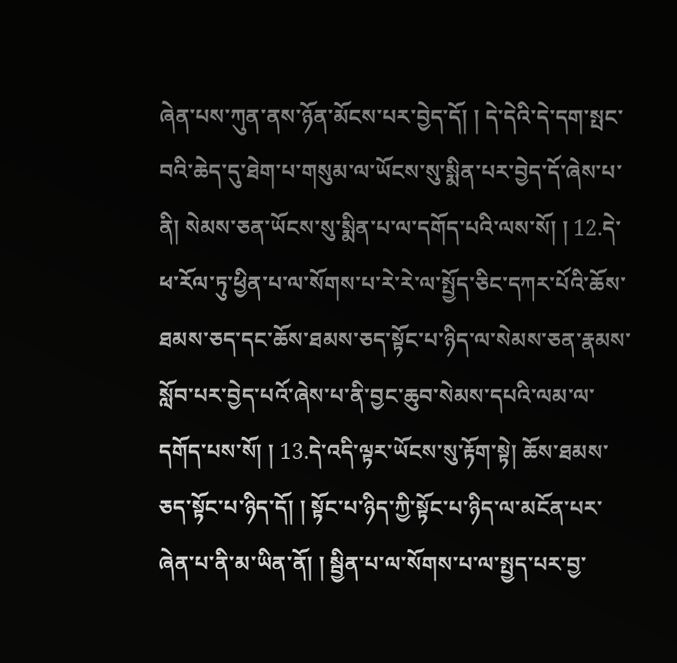ཞེན་པས་ཀུན་ནས་ཉོན་མོངས་པར་བྱེད་དོ། ། དེ་དེའི་དེ་དག་སྤང་བའི་ཆེད་དུ་ཐེག་པ་གསུམ་ལ་ཡོངས་སུ་སྨིན་པར་བྱེད་དོ་ཞེས་པ་ནི། སེམས་ཅན་ཡོངས་སུ་སྨིན་པ་ལ་དགོད་པའི་ལས་སོ། ། 12.དེ་ཕ་རོལ་ཏུ་ཕྱིན་པ་ལ་སོགས་པ་རེ་རེ་ལ་སྤྱོད་ཅིང་དཀར་པོའི་ཆོས་ཐམས་ཅད་དང་ཆོས་ཐམས་ཅད་སྟོང་པ་ཉིད་ལ་སེམས་ཅན་རྣམས་སློབ་པར་བྱེད་པའོ་ཞེས་པ་ནི་བྱང་ཆུབ་སེམས་དཔའི་ལམ་ལ་དགོད་པས་སོ། ། 13.དེ་འདི་ལྟར་ཡོངས་སུ་རྟོག་སྟེ། ཆོས་ཐམས་ཅད་སྟོང་པ་ཉིད་དོ། ། སྟོང་པ་ཉིད་ཀྱི་སྟོང་པ་ཉིད་ལ་མངོན་པར་ཞེན་པ་ནི་མ་ཡིན་ནོ། ། སྦྱིན་པ་ལ་སོགས་པ་ལ་སྤྱད་པར་བྱ་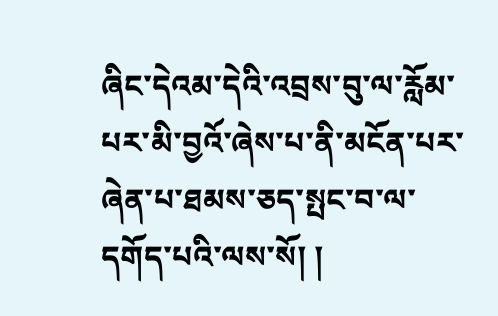ཞིང་དེའམ་དེའི་འབྲས་བུ་ལ་རློམ་པར་མི་བྱའོ་ཞེས་པ་ནི་མངོན་པར་ཞེན་པ་ཐམས་ཅད་སྤང་བ་ལ་དགོད་པའི་ལས་སོ། །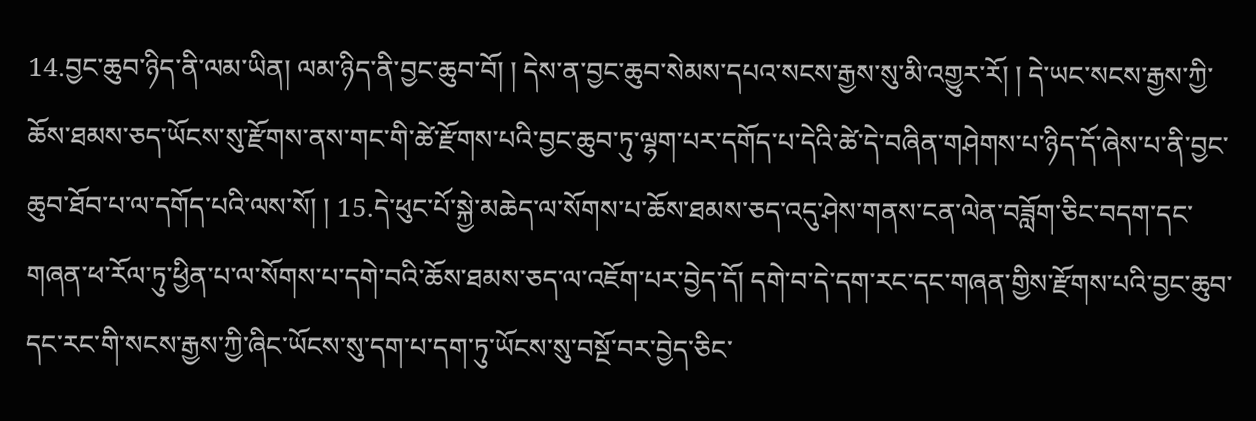14.བྱང་ཆུབ་ཉིད་ནི་ལམ་ཡིན། ལམ་ཉིད་ནི་བྱང་ཆུབ་བོ། ། དེས་ན་བྱང་ཆུབ་སེམས་དཔའ་སངས་རྒྱས་སུ་མི་འགྱུར་རོ། ། དེ་ཡང་སངས་རྒྱས་ཀྱི་ཆོས་ཐམས་ཅད་ཡོངས་སུ་རྫོགས་ནས་གང་གི་ཚེ་རྫོགས་པའི་བྱང་ཆུབ་ཏུ་ལྷག་པར་དགོད་པ་དེའི་ཚེ་དེ་བཞིན་གཤེགས་པ་ཉིད་དོ་ཞེས་པ་ནི་བྱང་ཆུབ་ཐོབ་པ་ལ་དགོད་པའི་ལས་སོ། ། 15.དེ་ཕུང་པོ་སྐྱེ་མཆེད་ལ་སོགས་པ་ཆོས་ཐམས་ཅད་འདུ་ཤེས་གནས་ངན་ལེན་བཟློག་ཅིང་བདག་དང་གཞན་ཕ་རོལ་ཏུ་ཕྱིན་པ་ལ་སོགས་པ་དགེ་བའི་ཆོས་ཐམས་ཅད་ལ་འཇོག་པར་བྱེད་དོ། དགེ་བ་དེ་དག་རང་དང་གཞན་གྱིས་རྫོགས་པའི་བྱང་ཆུབ་དང་རང་གི་སངས་རྒྱས་ཀྱི་ཞིང་ཡོངས་སུ་དག་པ་དག་ཏུ་ཡོངས་སུ་བསྔོ་བར་བྱེད་ཅིང་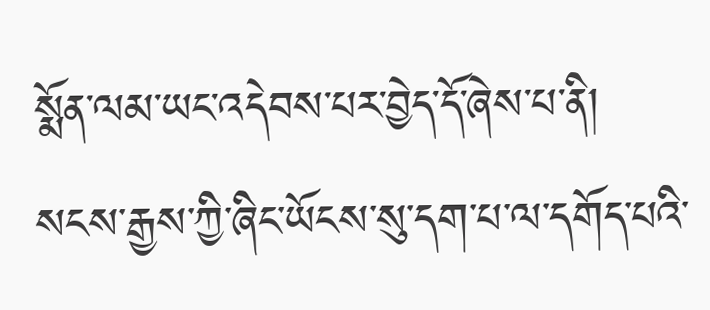སྨོན་ལམ་ཡང་འདེབས་པར་བྱེད་དོ་ཞེས་པ་ནི། སངས་རྒྱས་ཀྱི་ཞིང་ཡོངས་སུ་དག་པ་ལ་དགོད་པའི་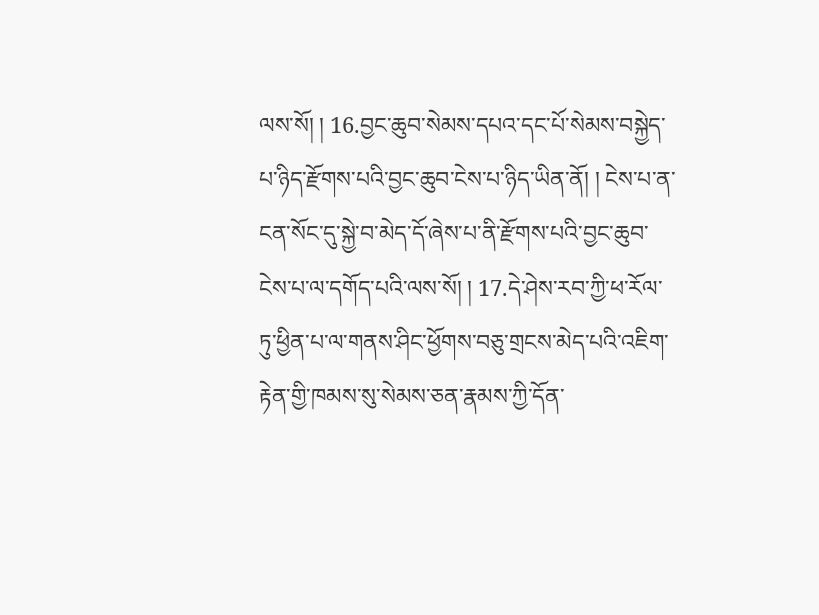ལས་སོ། ། 16.བྱང་ཆུབ་སེམས་དཔའ་དང་པོ་སེམས་བསྐྱེད་པ་ཉིད་རྫོགས་པའི་བྱང་ཆུབ་ངེས་པ་ཉིད་ཡིན་ནོ། ། ངེས་པ་ན་ངན་སོང་དུ་སྐྱེ་བ་མེད་དོ་ཞེས་པ་ནི་རྫོགས་པའི་བྱང་ཆུབ་ངེས་པ་ལ་དགོད་པའི་ལས་སོ། ། 17.དེ་ཤེས་རབ་ཀྱི་ཕ་རོལ་ཏུ་ཕྱིན་པ་ལ་གནས་ཤིང་ཕྱོགས་བཅུ་གྲངས་མེད་པའི་འཇིག་རྟེན་གྱི་ཁམས་སུ་སེམས་ཅན་རྣམས་ཀྱི་དོན་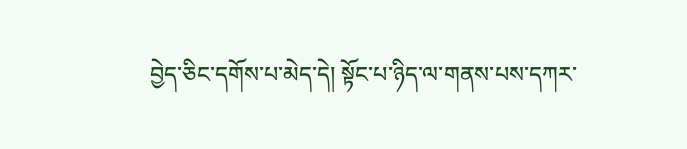བྱེད་ཅིང་དགོས་པ་མེད་དེ། སྟོང་པ་ཉིད་ལ་གནས་པས་དཀར་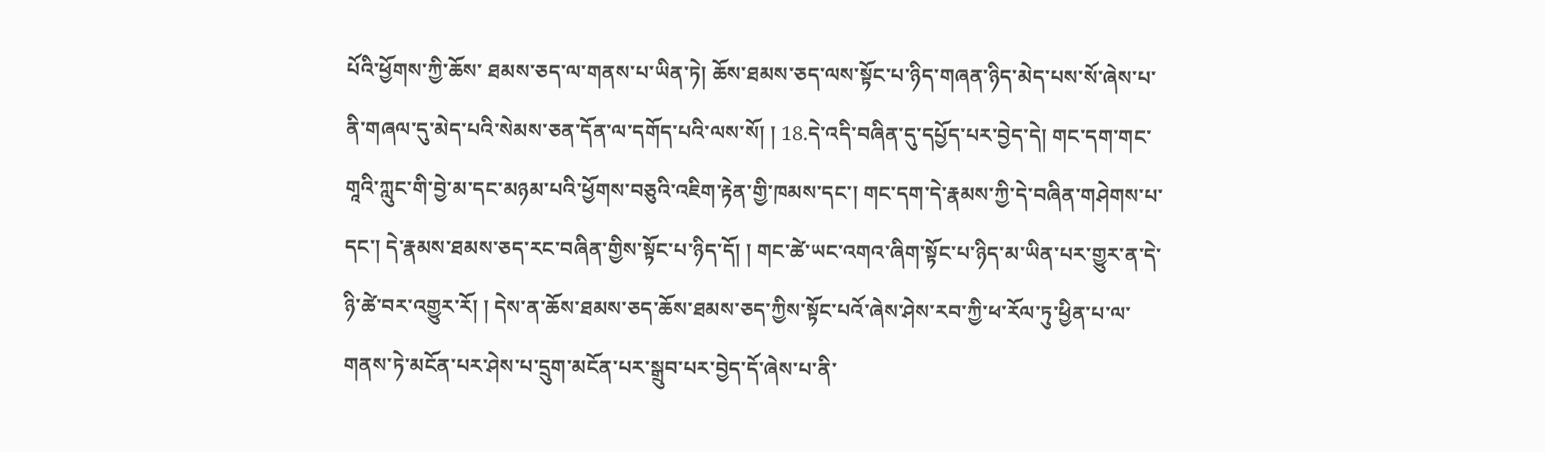པོའི་ཕྱོགས་ཀྱི་ཆོས་ ཐམས་ཅད་ལ་གནས་པ་ཡིན་ཏེ། ཆོས་ཐམས་ཅད་ལས་སྟོང་པ་ཉིད་གཞན་ཉིད་མེད་པས་སོ་ཞེས་པ་ནི་གཞལ་དུ་མེད་པའི་སེམས་ཅན་དོན་ལ་དགོད་པའི་ལས་སོ། ། 18.དེ་འདི་བཞིན་དུ་དཔྱོད་པར་བྱེད་དེ། གང་དག་གང་གཱའི་ཀླུང་གི་བྱེ་མ་དང་མཉམ་པའི་ཕྱོགས་བཅུའི་འཇིག་རྟེན་གྱི་ཁམས་དང་། གང་དག་དེ་རྣམས་ཀྱི་དེ་བཞིན་གཤེགས་པ་དང་། དེ་རྣམས་ཐམས་ཅད་རང་བཞིན་གྱིས་སྟོང་པ་ཉིད་དོ། ། གང་ཚེ་ཡང་འགའ་ཞིག་སྟོང་པ་ཉིད་མ་ཡིན་པར་གྱུར་ན་དེ་ཉི་ཚེ་བར་འགྱུར་རོ། ། དེས་ན་ཆོས་ཐམས་ཅད་ཆོས་ཐམས་ཅད་ཀྱིས་སྟོང་པའོ་ཞེས་ཤེས་རབ་ཀྱི་ཕ་རོལ་ཏུ་ཕྱིན་པ་ལ་གནས་ཏེ་མངོན་པར་ཤེས་པ་དྲུག་མངོན་པར་སྒྲུབ་པར་བྱེད་དོ་ཞེས་པ་ནི་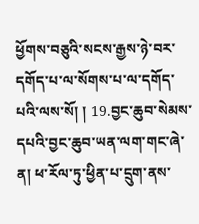ཕྱོགས་བཅུའི་སངས་རྒྱས་ཉེ་བར་དགོད་པ་ལ་སོགས་པ་ལ་དགོད་པའི་ལས་སོ། ། 19.བྱང་ཆུབ་སེམས་དཔའི་བྱང་ཆུབ་ཡན་ལག་གང་ཞེ་ན། ཕ་རོལ་ཏུ་ཕྱིན་པ་དྲུག་ནས་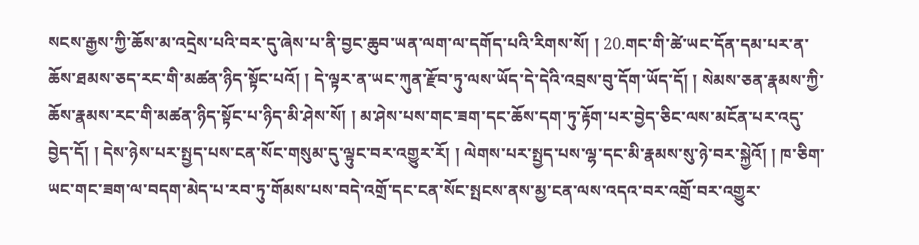སངས་རྒྱས་ཀྱི་ཆོས་མ་འདྲེས་པའི་བར་དུ་ཞེས་པ་ནི་བྱང་ཆུབ་ཡན་ལག་ལ་དགོད་པའི་རིགས་སོ། ། 20.གང་གི་ཚེ་ཡང་དོན་དམ་པར་ན་ཆོས་ཐམས་ཅད་རང་གི་མཚན་ཉིད་སྟོང་པའོ། ། དེ་ལྟར་ན་ཡང་ཀུན་རྫོབ་ཏུ་ལས་ཡོད་དེ་དེའི་འབྲས་བུ་དོག་ཡོད་དོ། ། སེམས་ཅན་རྣམས་ཀྱི་ཆོས་རྣམས་རང་གི་མཚན་ཉིད་སྟོང་པ་ཉིད་མི་ཤེས་སོ། ། མ་ཤེས་པས་གང་ཟག་དང་ཆོས་དག་ཏུ་རྟོག་པར་བྱེད་ཅིང་ལས་མངོན་པར་འདུ་བྱེད་དོ། ། དེས་ཉེས་པར་སྤྱད་པས་ངན་སོང་གསུམ་དུ་ལྟུང་བར་འགྱུར་རོ། ། ལེགས་པར་སྤྱད་པས་ལྷ་དང་མི་རྣམས་སུ་ཉེ་བར་སྐྱེའོ། ། ཁ་ཅིག་ཡང་གང་ཟག་ལ་བདག་མེད་པ་རབ་ཏུ་གོམས་པས་བདེ་འགྲོ་དང་ངན་སོང་སྤངས་ནས་མྱ་ངན་ལས་འདའ་བར་འགྲོ་བར་འགྱུར་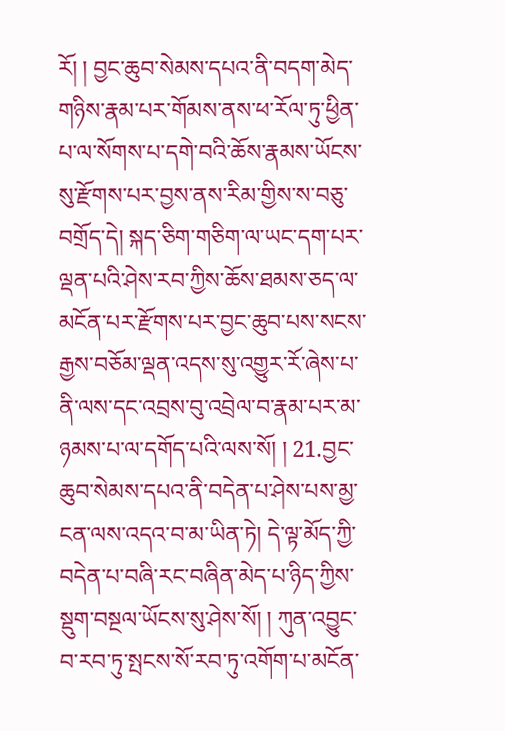རོ། ། བྱང་ཆུབ་སེམས་དཔའ་ནི་བདག་མེད་གཉིས་རྣམ་པར་གོམས་ནས་ཕ་རོལ་ཏུ་ཕྱིན་པ་ལ་སོགས་པ་དགེ་བའི་ཆོས་རྣམས་ཡོངས་སུ་རྫོགས་པར་བྱས་ནས་རིམ་གྱིས་ས་བཅུ་བགྲོད་དེ། སྐད་ཅིག་གཅིག་ལ་ཡང་དག་པར་ལྡན་པའི་ཤེས་རབ་ཀྱིས་ཆོས་ཐམས་ཅད་ལ་མངོན་པར་རྫོགས་པར་བྱང་ཆུབ་པས་སངས་རྒྱས་བཅོམ་ལྡན་འདས་སུ་འགྱུར་རོ་ཞེས་པ་ནི་ལས་དང་འབྲས་བུ་འབྲེལ་བ་རྣམ་པར་མ་ཉམས་པ་ལ་དགོད་པའི་ལས་སོ། ། 21.བྱང་ཆུབ་སེམས་དཔའ་ནི་བདེན་པ་ཤེས་པས་མྱ་ངན་ལས་འདའ་བ་མ་ཡིན་ཏེ། དེ་ལྟ་མོད་ཀྱི་བདེན་པ་བཞི་རང་བཞིན་མེད་པ་ཉིད་ཀྱིས་སྡུག་བསྔལ་ཡོངས་སུ་ཤེས་སོ། ། ཀུན་འབྱུང་བ་རབ་ཏུ་སྤངས་སོ་རབ་ཏུ་འགོག་པ་མངོན་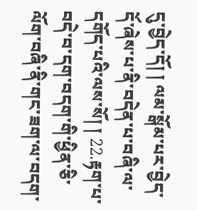དུ་བྱེད་དོ། ། ལམ་སྒོམ་པར་བྱེད་དོ་ཞེས་པ་ནི་བདེན་པ་བཞི་ལ་དགོད་པའི་ལས་སོ། ། 22.རྟག་པ་བདེ་བ་དག་བདག་གི་ཕྱིན་ཅི་ལོག་བཞི་ནི་གང་ཟག་ལ་བདག་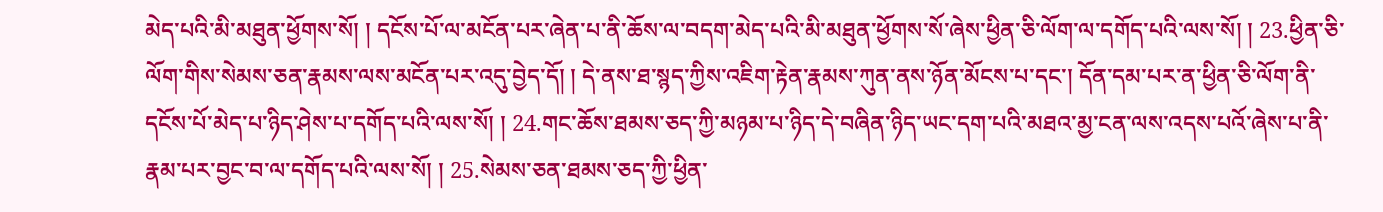མེད་པའི་མི་མཐུན་ཕྱོགས་སོ། ། དངོས་པོ་ལ་མངོན་པར་ཞེན་པ་ནི་ཆོས་ལ་བདག་མེད་པའི་མི་མཐུན་ཕྱོགས་སོ་ཞེས་ཕྱིན་ཅི་ལོག་ལ་དགོད་པའི་ལས་སོ། ། 23.ཕྱིན་ཅི་ལོག་གིས་སེམས་ཅན་རྣམས་ལས་མངོན་པར་འདུ་བྱེད་དོ། ། དེ་ནས་ཐ་སྙད་ཀྱིས་འཇིག་རྟེན་རྣམས་ཀུན་ནས་ཉོན་མོངས་པ་དང་། དོན་དམ་པར་ན་ཕྱིན་ཅི་ལོག་ནི་དངོས་པོ་མེད་པ་ཉིད་ཤེས་པ་དགོད་པའི་ལས་སོ། ། 24.གང་ཆོས་ཐམས་ཅད་ཀྱི་མཉམ་པ་ཉིད་དེ་བཞིན་ཉིད་ཡང་དག་པའི་མཐའ་མྱ་ངན་ལས་འདས་པའོ་ཞེས་པ་ནི་རྣམ་པར་བྱང་བ་ལ་དགོད་པའི་ལས་སོ། ། 25.སེམས་ཅན་ཐམས་ཅད་ཀྱི་ཕྱིན་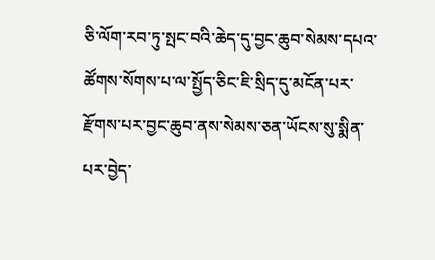ཅི་ལོག་རབ་ཏུ་སྤང་བའི་ཆེད་དུ་བྱང་ཆུབ་སེམས་དཔའ་ཚོགས་སོགས་པ་ལ་སྤྱོད་ཅིང་ཇི་སྲིད་དུ་མངོན་པར་རྫོགས་པར་བྱང་ཆུབ་ནས་སེམས་ཅན་ཡོངས་སུ་སྨིན་པར་བྱེད་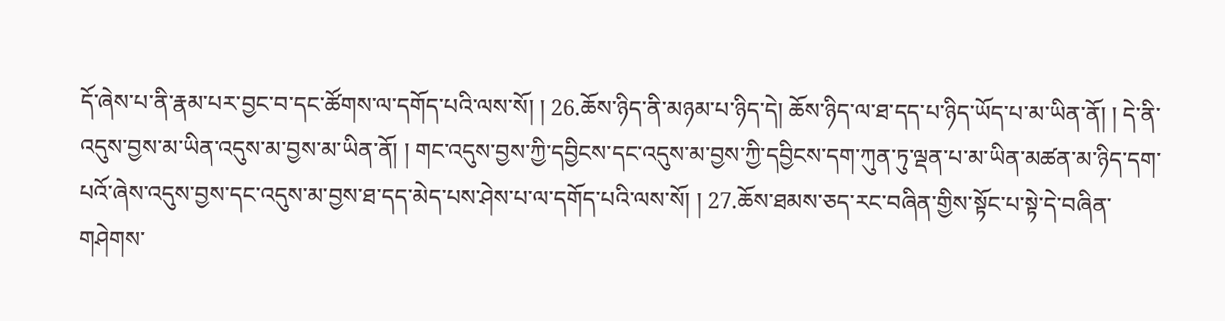དོ་ཞེས་པ་ནི་རྣམ་པར་བྱང་བ་དང་ཚོགས་ལ་དགོད་པའི་ལས་སོ། ། 26.ཆོས་ཉིད་ནི་མཉམ་པ་ཉིད་དེ། ཆོས་ཉིད་ལ་ཐ་དད་པ་ཉིད་ཡོད་པ་མ་ཡིན་ནོ། ། དེ་ནི་འདུས་བྱས་མ་ཡིན་འདུས་མ་བྱས་མ་ཡིན་ནོ། ། གང་འདུས་བྱས་ཀྱི་དབྱིངས་དང་འདུས་མ་བྱས་ཀྱི་དབྱིངས་དག་ཀུན་ཏུ་ལྡན་པ་མ་ཡིན་མཚན་མ་ཉིད་དག་པའོ་ཞེས་འདུས་བྱས་དང་འདུས་མ་བྱས་ཐ་དད་མེད་པས་ཤེས་པ་ལ་དགོད་པའི་ལས་སོ། ། 27.ཆོས་ཐམས་ཅད་རང་བཞིན་གྱིས་སྟོང་པ་སྟེ་དེ་བཞིན་གཤེགས་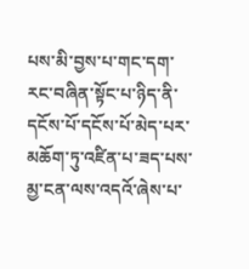པས་མི་བྱས་པ་གང་དག་རང་བཞིན་སྟོང་པ་ཉིད་ནི་དངོས་པོ་དངོས་པོ་མེད་པར་མཆོག་ཏུ་འཛིན་པ་ཟད་པས་མྱ་ངན་ལས་འདའོ་ཞེས་པ་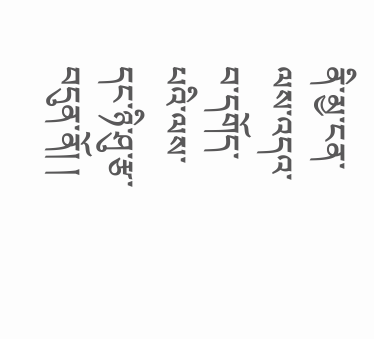ནི་མྱ་ངན་ལས་འདའ་བ་དགོད་པའི་ལས་དང་ཉི་ཤུ་རྩ་བདུན་ནོ། །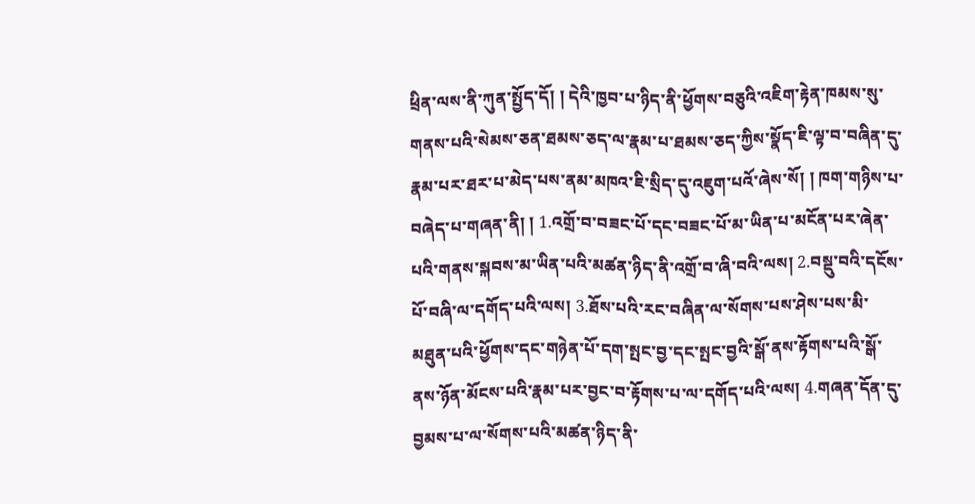ཕྲིན་ལས་ནི་ཀུན་སྤྱོད་དོ། ། དེའི་ཁྱབ་པ་ཉིད་ནི་ཕྱོགས་བཅུའི་འཇིག་རྟེན་ཁམས་སུ་གནས་པའི་སེམས་ཅན་ཐམས་ཅད་ལ་རྣམ་པ་ཐམས་ཅད་ཀྱིས་སྣོད་ཇི་ལྟ་བ་བཞིན་དུ་རྣམ་པར་ཐར་པ་མེད་པས་ནམ་མཁའ་ཇི་སྲིད་དུ་འཇུག་པའོ་ཞེས་སོ། ། ཁག་གཉིས་པ་བཞེད་པ་གཞན་ནི། ། 1.འགྲོ་བ་བཟང་པོ་དང་བཟང་པོ་མ་ཡིན་པ་མངོན་པར་ཞེན་པའི་གནས་སྐབས་མ་ཡིན་པའི་མཚན་ཉིད་ནི་འགྲོ་བ་ཞི་བའི་ལས། 2.བསྡུ་བའི་དངོས་པོ་བཞི་ལ་དགོད་པའི་ལས། 3.ཐོས་པའི་རང་བཞིན་ལ་སོགས་པས་ཤེས་པས་མི་མཐུན་པའི་ཕྱོགས་དང་གཉེན་པོ་དག་སྤང་བྱ་དང་སྤང་བྱའི་སྒོ་ནས་རྟོགས་པའི་སྒོ་ནས་ཉོན་མོངས་པའི་རྣམ་པར་བྱང་བ་རྟོགས་པ་ལ་དགོད་པའི་ལས། 4.གཞན་དོན་དུ་བྱམས་པ་ལ་སོགས་པའི་མཚན་ཉིད་ནི་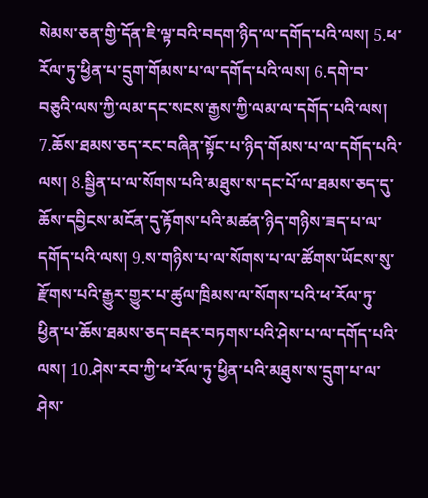སེམས་ཅན་གྱི་དོན་ཇི་ལྟ་བའི་བདག་ཉིད་ལ་དགོད་པའི་ལས། 5.ཕ་རོལ་ཏུ་ཕྱིན་པ་དྲུག་གོམས་པ་ལ་དགོད་པའི་ལས། 6.དགེ་བ་བཅུའི་ལས་ཀྱི་ལམ་དང་སངས་རྒྱས་ཀྱི་ལམ་ལ་དགོད་པའི་ལས། 7.ཆོས་ཐམས་ཅད་རང་བཞིན་སྟོང་པ་ཉིད་གོམས་པ་ལ་དགོད་པའི་ལས། 8.སྦྱིན་པ་ལ་སོགས་པའི་མཐུས་ས་དང་པོ་ལ་ཐམས་ཅད་དུ་ཆོས་དབྱིངས་མངོན་དུ་རྟོགས་པའི་མཚན་ཉིད་གཉིས་ཟད་པ་ལ་དགོད་པའི་ལས། 9.ས་གཉིས་པ་ལ་སོགས་པ་ལ་ཚོགས་ཡོངས་སུ་རྫོགས་པའི་རྒྱུར་གྱུར་པ་ཚུལ་ཁྲིམས་ལ་སོགས་པའི་ཕ་རོལ་ཏུ་ཕྱིན་པ་ཆོས་ཐམས་ཅད་བརྡར་བཏགས་པའི་ཤེས་པ་ལ་དགོད་པའི་ལས། 10.ཤེས་རབ་ཀྱི་ཕ་རོལ་ཏུ་ཕྱིན་པའི་མཐུས་ས་དྲུག་པ་ལ་ཤེས་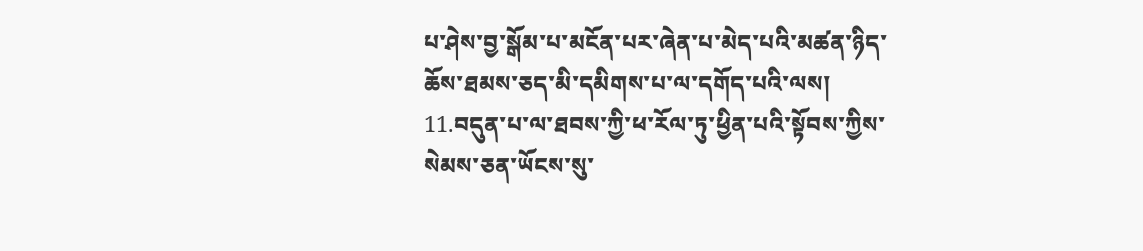པ་ཤེས་བྱ་སྒོམ་པ་མངོན་པར་ཞེན་པ་མེད་པའི་མཚན་ཉིད་ཆོས་ཐམས་ཅད་མི་དམིགས་པ་ལ་དགོད་པའི་ལས། 11.བདུན་པ་ལ་ཐབས་ཀྱི་ཕ་རོལ་ཏུ་ཕྱིན་པའི་སྟོབས་ཀྱིས་སེམས་ཅན་ཡོངས་སུ་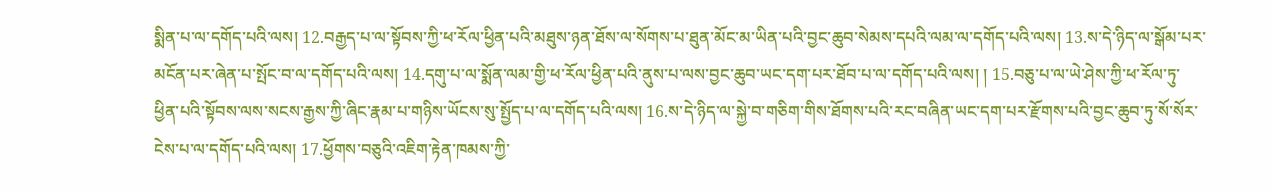སྨིན་པ་ལ་དགོད་པའི་ལས། 12.བརྒྱད་པ་ལ་སྟོབས་ཀྱི་ཕ་རོལ་ཕྱིན་པའི་མཐུས་ཉན་ཐོས་ལ་སོགས་པ་ཐུན་མོང་མ་ཡིན་པའི་བྱང་ཆུབ་སེམས་དཔའི་ལམ་ལ་དགོད་པའི་ལས། 13.ས་དེ་ཉིད་ལ་སྒོམ་པར་མངོན་པར་ཞེན་པ་སྤོང་བ་ལ་དགོད་པའི་ལས། 14.དགུ་པ་ལ་སྨོན་ལམ་གྱི་ཕ་རོལ་ཕྱིན་པའི་ནུས་པ་ལས་བྱང་ཆུབ་ཡང་དག་པར་ཐོབ་པ་ལ་དགོད་པའི་ལས། ། 15.བཅུ་པ་ལ་ཡེ་ཤེས་ཀྱི་ཕ་རོལ་ཏུ་ཕྱིན་པའི་སྟོབས་ལས་སངས་རྒྱས་ཀྱི་ཞིང་རྣམ་པ་གཉིས་ཡོངས་སུ་སྤྱོད་པ་ལ་དགོད་པའི་ལས། 16.ས་དེ་ཉིད་ལ་སྐྱེ་བ་གཅིག་གིས་ཐོགས་པའི་རང་བཞིན་ཡང་དག་པར་རྫོགས་པའི་བྱང་ཆུབ་ཏུ་སོ་སོར་ངེས་པ་ལ་དགོད་པའི་ལས། 17.ཕྱོགས་བཅུའི་འཇིག་རྟེན་ཁམས་ཀྱི་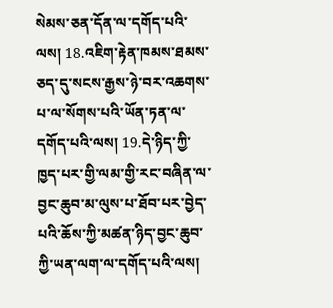སེམས་ཅན་དོན་ལ་དགོད་པའི་ལས། 18.འཇིག་རྟེན་ཁམས་ཐམས་ཅད་དུ་སངས་རྒྱས་ཉེ་བར་འཆགས་པ་ལ་སོགས་པའི་ཡོན་ཏན་ལ་དགོད་པའི་ལས། 19.དེ་ཉིད་ཀྱི་ཁྱད་པར་གྱི་ལམ་གྱི་རང་བཞིན་ལ་བྱང་ཆུབ་མ་ལུས་པ་ཐོབ་པར་བྱེད་པའི་ཆོས་ཀྱི་མཚན་ཉིད་བྱང་ཆུབ་ཀྱི་ཡན་ལག་ལ་དགོད་པའི་ལས།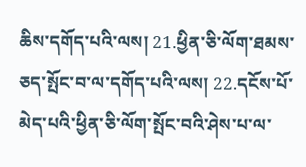ཆིས་དགོད་པའི་ལས། 21.ཕྱིན་ཅི་ལོག་ཐམས་ཅད་སྤོང་བ་ལ་དགོད་པའི་ལས། 22.དངོས་པོ་མེད་པའི་ཕྱིན་ཅི་ལོག་སྤོང་བའི་ཤེས་པ་ལ་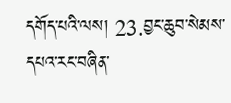དགོད་པའི་ལས། 23.བྱང་ཆུབ་སེམས་དཔའ་རང་བཞིན་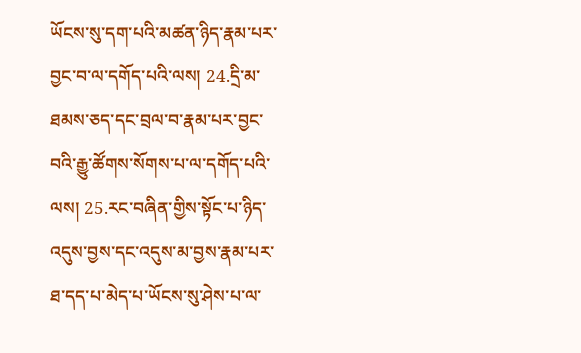ཡོངས་སུ་དག་པའི་མཚན་ཉིད་རྣམ་པར་བྱང་བ་ལ་དགོད་པའི་ལས། 24.དྲི་མ་ཐམས་ཅད་དང་བྲལ་བ་རྣམ་པར་བྱང་བའི་རྒྱུ་ཚོགས་སོགས་པ་ལ་དགོད་པའི་ལས། 25.རང་བཞིན་གྱིས་སྟོང་པ་ཉིད་འདུས་བྱས་དང་འདུས་མ་བྱས་རྣམ་པར་ཐ་དད་པ་མེད་པ་ཡོངས་སུ་ཤེས་པ་ལ་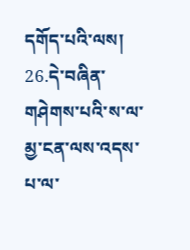དགོད་པའི་ལས། 26.དེ་བཞིན་གཤེགས་པའི་ས་ལ་མྱ་ངན་ལས་འདས་པ་ལ་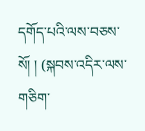དགོད་པའི་ལས་བཅས་སོ། ། (སྐབས་འདིར་ལས་གཅིག་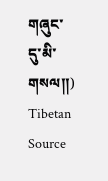གཞུང་དུ་མི་གསལ།།)
Tibetan Source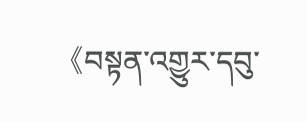《བསྟན་འགྱུར་དབུ་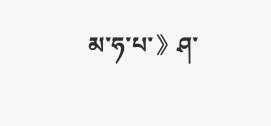མ་ཧ་པ་》ཤ་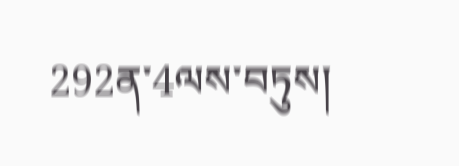292ན་4ལས་བཏུས།